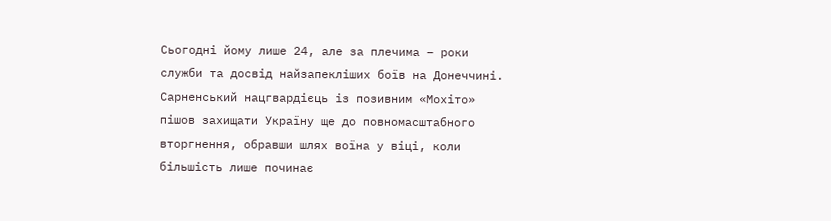Сьогодні йому лише 24, але за плечима – роки служби та досвід найзапекліших боїв на Донеччині. Сарненський нацгвардієць із позивним «Мохіто» пішов захищати Україну ще до повномасштабного вторгнення, обравши шлях воїна у віці, коли більшість лише починає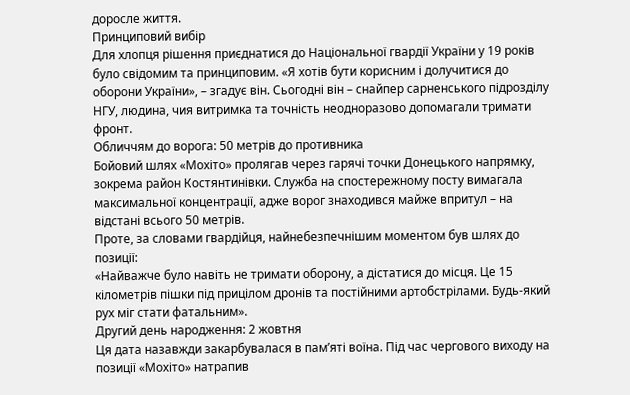доросле життя.
Принциповий вибір
Для хлопця рішення приєднатися до Національної гвардії України у 19 років було свідомим та принциповим. «Я хотів бути корисним і долучитися до оборони України», – згадує він. Сьогодні він – снайпер сарненського підрозділу НГУ, людина, чия витримка та точність неодноразово допомагали тримати фронт.
Обличчям до ворога: 50 метрів до противника
Бойовий шлях «Мохіто» пролягав через гарячі точки Донецького напрямку, зокрема район Костянтинівки. Служба на спостережному посту вимагала максимальної концентрації, адже ворог знаходився майже впритул – на відстані всього 50 метрів.
Проте, за словами гвардійця, найнебезпечнішим моментом був шлях до позиції:
«Найважче було навіть не тримати оборону, а дістатися до місця. Це 15 кілометрів пішки під прицілом дронів та постійними артобстрілами. Будь-який рух міг стати фатальним».
Другий день народження: 2 жовтня
Ця дата назавжди закарбувалася в пам’яті воїна. Під час чергового виходу на позиції «Мохіто» натрапив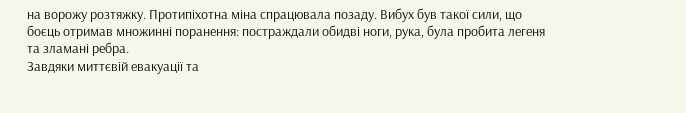на ворожу розтяжку. Протипіхотна міна спрацювала позаду. Вибух був такої сили, що боєць отримав множинні поранення: постраждали обидві ноги, рука, була пробита легеня та зламані ребра.
Завдяки миттєвій евакуації та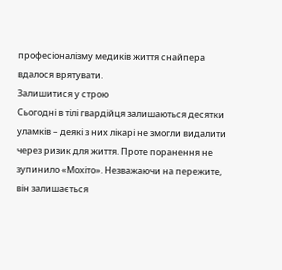професіоналізму медиків життя снайпера вдалося врятувати.
Залишитися у строю
Сьогодні в тілі гвардійця залишаються десятки уламків – деякі з них лікарі не змогли видалити через ризик для життя. Проте поранення не зупинило «Мохіто». Незважаючи на пережите, він залишається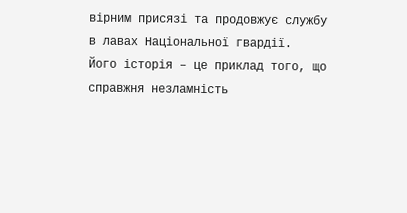вірним присязі та продовжує службу в лавах Національної гвардії.
Його історія – це приклад того, що справжня незламність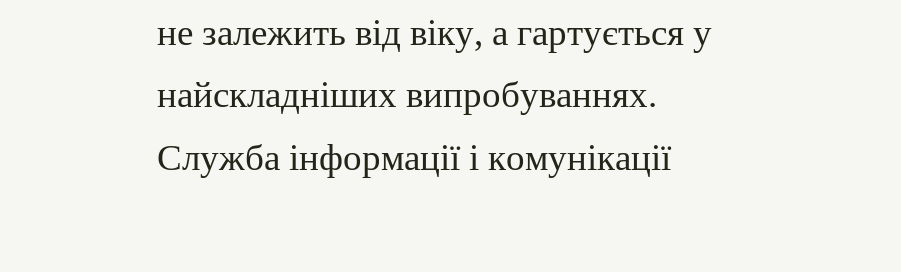не залежить від віку, а гартується у найскладніших випробуваннях.
Служба інформації і комунікації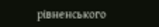рівненського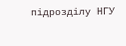підрозділу НГУ